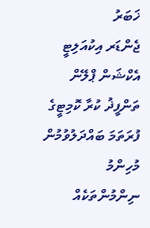ޚަބަރު
ޖެންޑަރ އިކުއަލިޓީ އެކްޝަން ޕްލޭން ތަންފީޛު ކުރާ ކޮމިޓީގެ ފުރަތަމަ ބައްދަލުވުމުން މުހިންމު ނިންމުންތަކެއް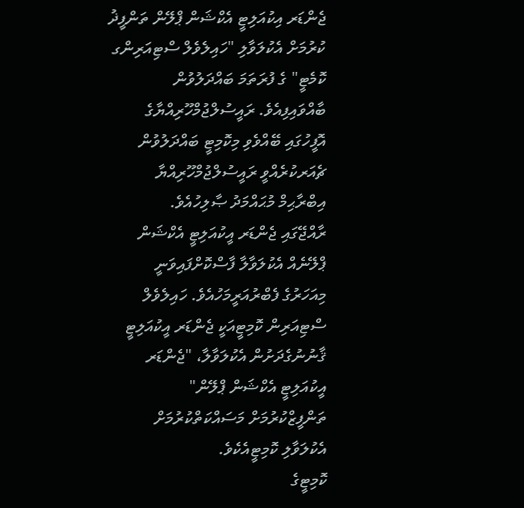ޖެންޑަރ އިކުއަލިޓީ އެކްޝަން ޕްލޭން ތަންފީޛު ކުރުމަށް އެކުލަވާލި "ހައިލެވެލް ސްޓިއަރިންގ ކޮމެޓީ" ގެ ފުރަތަމަ ބައްދަލުވުން ބާއްވައިފިއެވެ. ރައީސުލްޖުމްހޫރިއްޔާގެ އޮފީހުގައި ބޭއްވެވި މިކޮމިޓީ ބައްދަލުވުން ޗެއަރކުރެއްވީ ރައީސުލްޖުމްހޫރިއްޔާ އިބްރާޙިމް މުޙައްމަދު ޞާލިހުއެވެ.
ރާއްޖޭގައި ޖެންޑަރ އީކުއަލިޓީ އެކްޝަން ޕްލޭނެއް އެކުލަވާލާ ފާސްކޮށްފައިވަނީ މިއަހަރުގެ ފެބްރުއަރީމަހުއެވެ. ހައިލެވެލް ސްޓިއަރިން ކޮމިޓީއަކީ ޖެންޑަރ އީކުއަލިޓީ ޤާނުނުގެދަށުން އެކުލަވާލާ، "ޖެންޑަރ އީކުއަލިޓީ އެކްޝަން ޕްލޭން" ތަންފީޒްކުރުމަށް މަސައްކަތްކުރުމަށް އެކުލަވާލި ކޮމިޓީއެކެވެ.
ކޮމިޓީގެ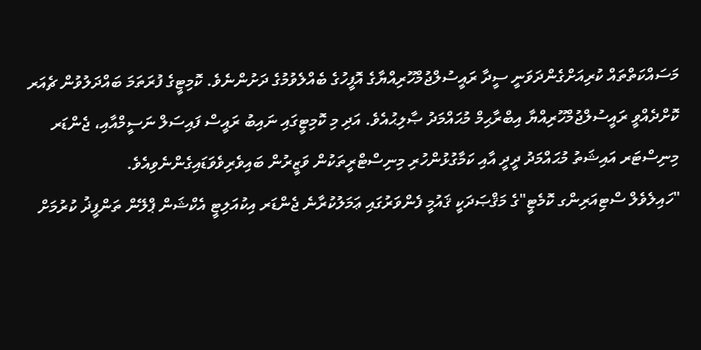މަސައްކަތްތައް ކުރިއަށްގެންދަވަނީ ސީދާ ރައީސުލްޖުމްހޫރިއްޔާގެ އޮފީހުގެ ބެއްލެވުމުގެ ދަށުންނެވެ. ކޮމިޓީގެ ފުރަތަމަ ބައްދަލުވުން ޗެއަރ ކޮށްދެއްވީ ރައީސުލްޖުމްހޫރިއްޔާ އިބްރާޙިމް މުޙައްމަދު ޞާލިޙުއެވެ. އަދި މި ކޮމިޓީގައި ނައިބު ރައީސް ފައިސަލް ނަސީމްއާއި، ޖެންޑަރ މިނިސްޓަރ އައިޝަތު މުޙައްމަދު ދީދީ އާއި ކަމާގުޅުންހުރި މިނިސްޓްރީތަކުން ވަޒީރުން ބައިވެރިވެވަޑައިގެންނެވިއެވެ.
"ހައިލެވެލް ސްޓިއަރިންގ ކޮމެޓީ"ގެ މަޤްޞަދަކީ ޤައުމީ ފެންވަރުގައި ޢަމަލުކުރާނެ ޖެންޑަރ އިކުއަލިޓީ އެކްޝަން ޕްލޭން ތަންފީޛު ކުރުމަށް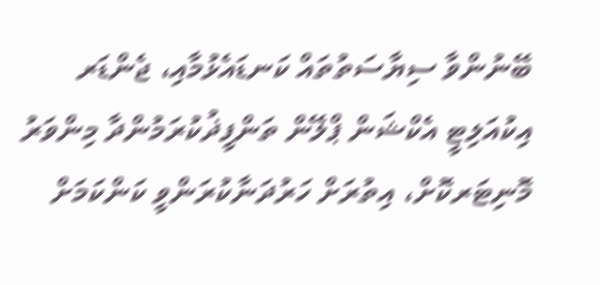ބޭނުންވާ ސިޔާސަތުތައް ކަނޑައެޅުމާއި، ޖެންޑަރ އިކުއަލިޓީ އެކްޝަން ޕްލޭން ތަންފީޛުކުރަމުންދާ މިންވަރު މޮނިޓަރކޮށް، އިތުރަށް ހަރުދަނާކުރަންވީ ކަންކަމަށް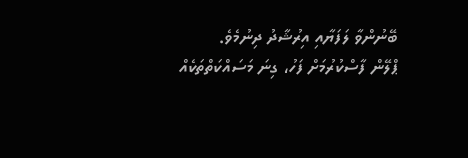ބޭނުންވާ ލަފަޔާއި އިރުޝާދު ދިނުމެވެ.
ޕްލޭން ފާސްކުރުމަށް ފަހު، ގިނަ މަސައްކަތްތަކެއް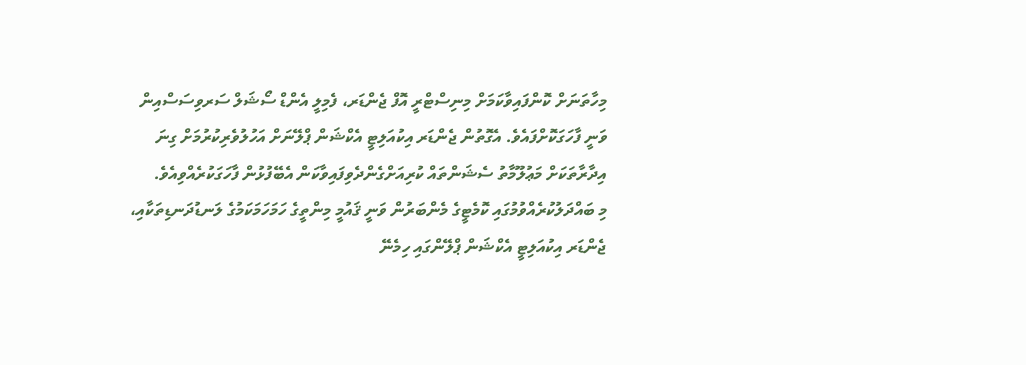މިހާތަނަށް ކޮންފައިވާކަމަށް މިނިސްޓްރީ އޮފް ޖެންޑަރ، ފެމިލީ އެންޑް ސޯޝަލް ސަރވިސަސްއިން ވަނީ ފާހަގަކޮށްފައެވެ. އެގޮތުން ޖެންޑަރ އިކުއަލިޓީ އެކްޝަން ޕްލޭނަށް އަހުލުވެރިކުރުމަށް ގިނަ އިދާރާތަކަށް މަޢުލޫމާތު ސެޝަންތައް ކުރިއަށްގެންދެވިފައިވާކަން އެބޭފުޅުން ފާހަގަކުރެއްވިއެވެ.
މި ބައްދަލުކުރެއްވުމުގައި ކޮމެޓީގެ މެންބަރުން ވަނީ ޤައުމީ މިންތީގެ ހަމަހަމަކަމުގެ ލަނޑުދަނޑިތަކާއި، ޖެންޑަރ އިކުއަލިޓީ އެކްޝަން ޕްލޭންގައި ހިމެނޭ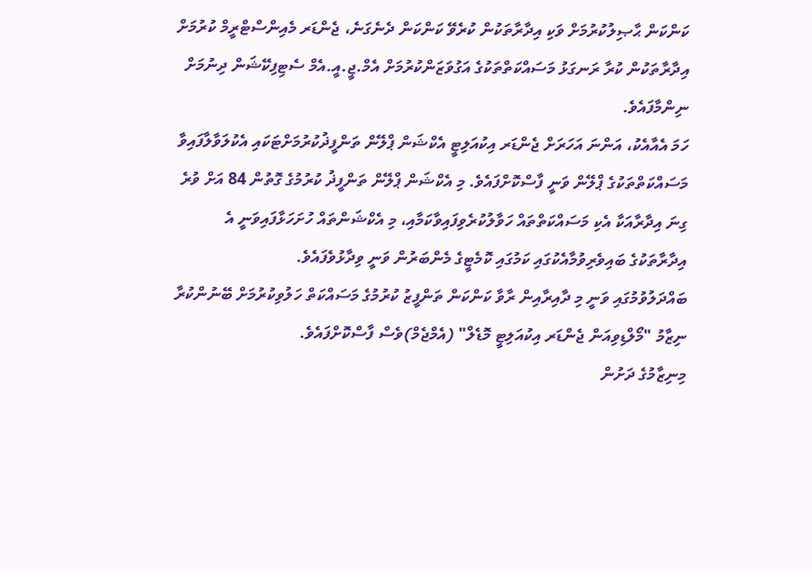ކަންކަން ޙާޞިލުކުރުމަށް ވަކި އިދާރާތަކުން ކުރެވޭ ކަންކަން ދެނެގަނެ، ޖެންޑަރ މެއިންސްޓްރީމް ކުރުމަށް އިދާރާތަކުން ކުރާ ރަނގަޅު މަސައްކަތްތަކުގެ އަގުވަޒަންކުރުމަށް އެމް.ޖީ.އީ.އެމް ސެޓިފިކޭޝަން ދިނުމަށް ނިންމާފައެވެ.
ހަމަ އެއާއެކު، އަންނަ އަހަރަށް ޖެންޑަރ އިކުއަލިޓީ އެކްޝަން ޕްލޭން ތަންފީޛުކުރުމަށްޓަކައި އެކުލަވާލާފައިވާ މަސައްކަތްތަކުގެ ޕްލޭން ވަނީ ފާސްކޮށްފައެވެ. މި އެކްޝަން ޕްލޭން ތަންފީޛު ކުރުމުގެ ގޮތުން 84 އަށް ވުރެ ގިނަ އިދާރާއަކާ އެކި މަސައްކަތްތައް ހަވާލުކުރެވިފައިވާކަމާއި، މި އެކްޝަންތައް ހުށަހަޅާފައިވަނީ އެ އިދާރާތަކުގެ ބައިވެރިވުމާއެކުގައި ކަމުގައި ކޮމެޓީގެ މެންބަރުން ވަނީ ވިދާޅުވެފައެވެ.
ބައްދަލުވުމުގައި ވަނީ މި ދާއިރާއިން ރާވާ ކަންކަން ތަންފީޒު ކުރުމުގެ މަސައްކަތް ހަލުވިކުރުމަށް ބޭނުންކުރާ ނިޒާމު "މޯލްޑިވިއަން ޖެންޑަރ އިކުއަލިޓީ މޮޑެލް" (އެމްޖެމް)ވެސް ފާސްކޮށްފައެވެ.
މިނިޒާމުގެ ދަށުން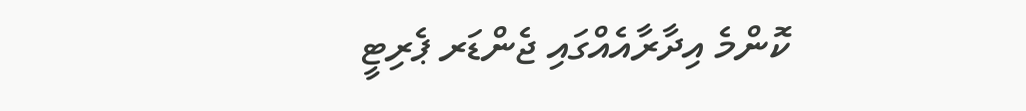ކޮންމެ އިދާރާއެއްގައި ޖެންޑަރ ޕެރިޓީ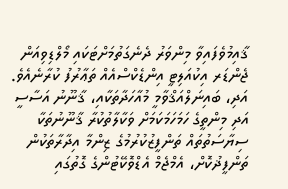ޤާއިމުވެފައިވާ މިންވަރު ދެނެގަތުމަށްޓަކައި މޯލްޑިވިއަން ޖެންޑަރ އިކުއަލިޓީ އިންޑެކްސްއެއް ތަޢާރުފު ކުރާނެއެވެ. އަދި، ބައިނަލްއަޤްވާމީ މުއާހަދާތަކާއި، ޤާނޫނު އަސާސީ އަދި މިންތީގެ ހަމަހަމަކަމަށް ވަކާލާތުކުރާ ޤާނޫނުތަކާ ސިޔާސަތުތައް ތަންފީޒުކުރުމުގެ ޒިންމާ އިދާރާތަކުން ތަންފީޛުކޮށް، އެމްޖެމް އެޑްވޮކޭޓުންގެ ގޮތުގައި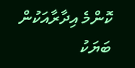ކޮންމެ އިދާރާއަކުން ބަޔަކު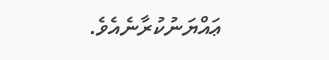ޢައްޔަނުކުރާނެއެވެ.